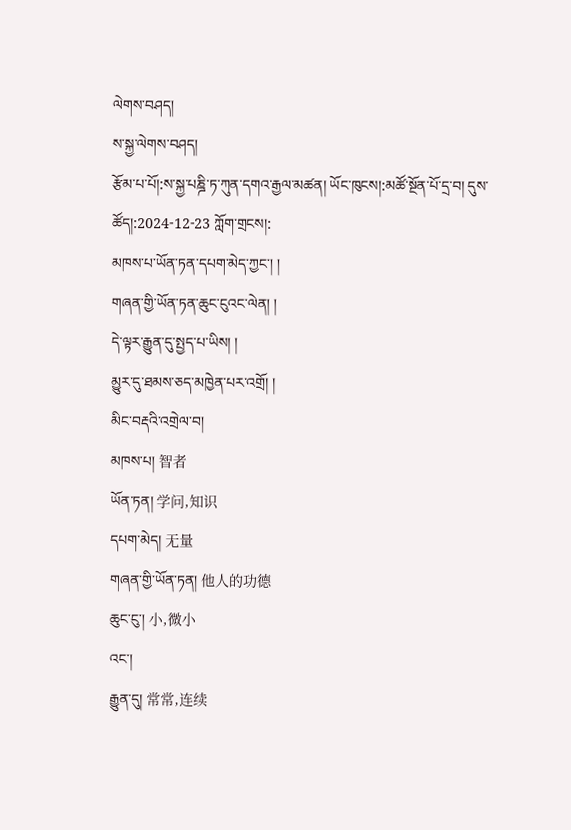ལེགས་བཤད།
ས་སྐྱ་ལེགས་བཤད།
རྩོམ་པ་པོ།:ས་སྐྱ་པཎྜི་ཏ་ཀུན་དགའ་རྒྱལ་མཚན། ཡོང་ཁུངས།:མཚོ་སྔོན་པོ་དྲ་བ། དུས་ཚོད།:2024-12-23 ཀློག་གྲངས།:
མཁས་པ་ཡོན་ཏན་དཔག་མེད་ཀྱང་། །
གཞན་གྱི་ཡོན་ཏན་ཆུང་ངུའང་ལེན། །
དེ་ལྟར་རྒྱུན་དུ་སྤྱད་པ་ཡིས། །
མྱུར་དུ་ཐམས་ཅད་མཁྱེན་པར་འགྲོ། །
མིང་བརྡའི་འགྲེལ་བ།
མཁས་པ། 智者
ཡོན་ཏན། 学问,知识
དཔག་མེད། 无量
གཞན་གྱི་ཡོན་ཏན། 他人的功德
ཆུང་ངུ་། 小,微小
འང་།
རྒྱུན་དུ། 常常,连续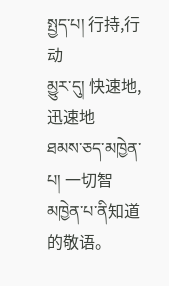སྤྱད་པ། 行持,行动
མྱུར་དུ། 快速地,迅速地
ཐམས་ཅད་མཁྱེན་པ། 一切智 མཁྱེན་པ་ནི知道的敬语。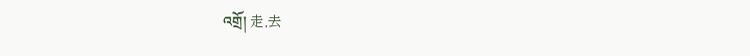འགྲོ། 走,去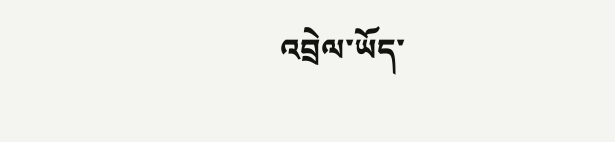འབྲེལ་ཡོད་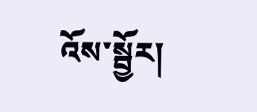འོས་སྦྱོར།